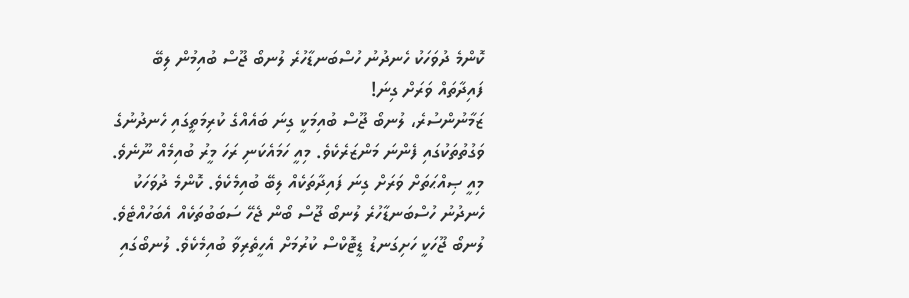ކޮންމެ ދުވަހަކު ހެނދުނު ހުސްބަނޑާހުރެ ލުނބޯ ޖޫސް ބުއިމުން ލިބޭ ފައިދާތައް ވަރަށް ގިނަ!
ޒަމާނުންސުރެ، ލުނބޯ ޖޫސް ބުއިމަކީ ގިނަ ބައެއްގެ ކުރިމަތީގައި ހެނދުނުގެ ވަގުތުތަކުގައި ފެންނަ މަންޒަރެކެވެ. މިއީ ހަމައެކަނި ރަހަ މީރު ބުއިމެއް ނޫނެވެ. މިއީ ޞިއްޙަތަށް ވަރަށް ގިނަ ފައިދާތަކެއް ލިބޭ ބުއިމެކެވެ. ކޮންމެ ދުވަހަކު ހެނދުނު ހުސްބަނޑާހުރެ ލުނބޯ ޖޫސް ބޯން ޖެހޭ ސަބަބުތަކެއް އެބަހުއްޓެވެ.
ލުނބޯ ޖޫހަކީ ހަށިގަނޑު ޑީޓޮކްސް ކުރުމަށް އެހީތެރިވާ ބުއިމެކެވެ. ލުނބޯގައި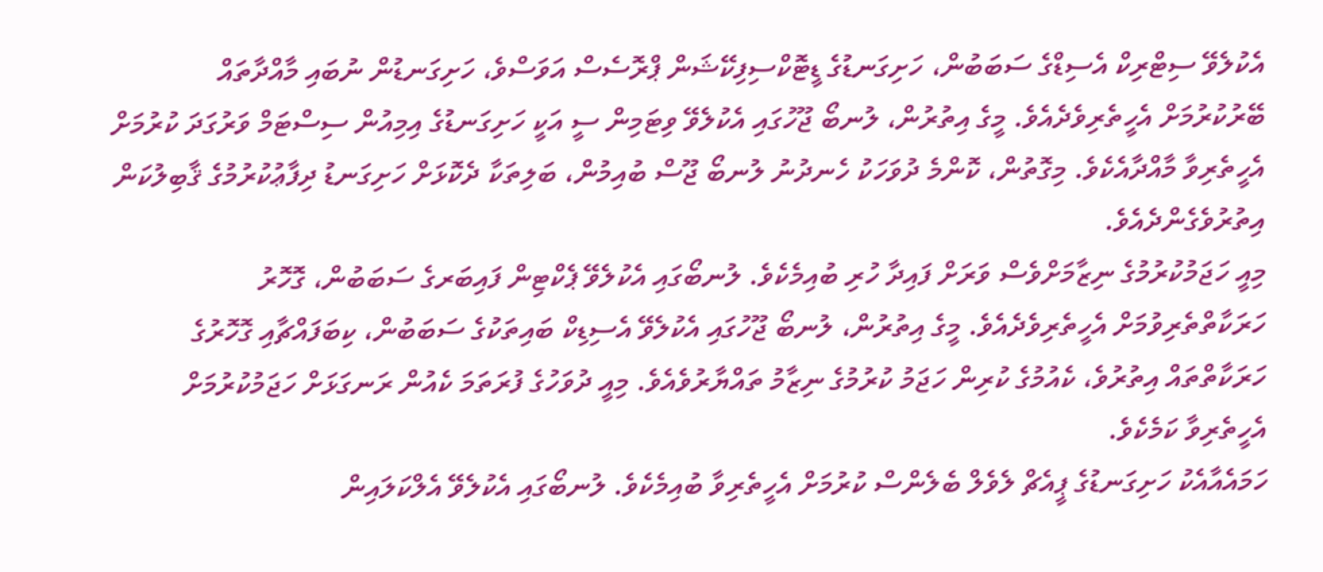އެކުލެވޭ ސިޓްރިކް އެސިޑްގެ ސަބަބުން، ހަށިގަނޑުގެ ޑީޓޮކްސިފިކޭޝަން ޕްރޮސެސް އަވަސްވެ، ހަށިގަނޑުން ނުބައި މާއްދާތައް ބޭރުކުރުމަށް އެހީތެރިވެދެއެވެ. މީގެ އިތުރުން، ލުނބޯ ޖޫހުގައި އެކުލެވޭ ވިޓަމިން ސީ އަކީ ހަށިގަނޑުގެ އިމިއުން ސިސްޓަމް ވަރުގަދަ ކުރުމަށް އެހީތެރިވާ މާއްދާއެކެވެ. މިގޮތުން، ކޮންމެ ދުވަހަކު ހެނދުނު ލުނބޯ ޖޫސް ބުއިމުން، ބަލިތަކާ ދެކޮޅަށް ހަށިގަނޑު ދިފާޢުކުރުމުގެ ޤާބިލުކަން އިތުރުވެގެންދެއެވެ.
މިއީ ހަޖަމުކުރުމުގެ ނިޒާމަށްވެސް ވަރަށް ފައިދާ ހުރި ބުއިމެކެވެ. ލުނބޯގައި އެކުލެވޭ ޕެކްޓިން ފައިބަރގެ ސަބަބުން، ގޮހޮރު ހަރަކާތްތެރިވުމަށް އެހީތެރިވެދެއެވެ. މީގެ އިތުރުން، ލުނބޯ ޖޫހުގައި އެކުލެވޭ އެސިޑިކް ބައިތަކުގެ ސަބަބުން، ކިބަފައްޗާއި ގޮހޮރުގެ ހަރަކާތްތައް އިތުރުވެ، ކެއުމުގެ ކުރިން ހަޖަމު ކުރުމުގެ ނިޒާމު ތައްޔާރުވެއެވެ. މިއީ ދުވަހުގެ ފުރަތަމަ ކެއުން ރަނގަޅަށް ހަޖަމުކުރުމަށް އެހީތެރިވާ ކަމެކެވެ.
ހަމައެއާއެކު ހަށިގަނޑުގެ ޕީއެޗް ލެވެލް ބެލެންސް ކުރުމަށް އެހީތެރިވާ ބުއިމެކެވެ. ލުނބޯގައި އެކުލެވޭ އެލްކަލައިން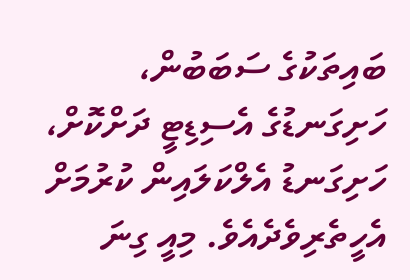ބައިތަކުގެ ސަބަބުން، ހަށިގަނޑުގެ އެސިޑިޓީ ދަށްކޮށް، ހަށިގަނޑު އެލްކަލައިން ކުރުމަށް އެހީތެރިވެދެއެވެ. މިއީ ގިނަ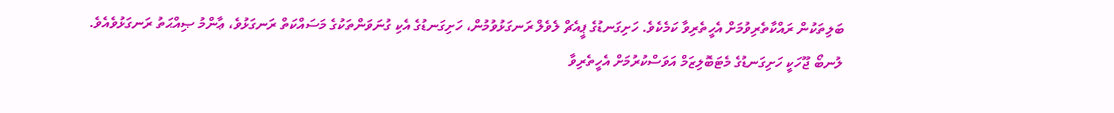ބަލިތަކުން ރައްކާތެރިވުމަށް އެހީތެރިވާ ކަމެކެވެ. ހަށިގަނޑުގެ ޕީއެޗް ލެވެލް ރަނގަޅުވުމުން، ހަށިގަނޑުގެ އެކި ގުނަވަންތަކުގެ މަސައްކަތް ރަނގަޅުވެ، ޢާންމު ޞިއްޙަތު ރަނގަޅުވެއެވެ.
ލުނބޯ ޖޫހަކީ ހަށިގަނޑުގެ މެޓަބޮލިޒަމް އަވަސްކުރުމަށް އެހީތެރިވާ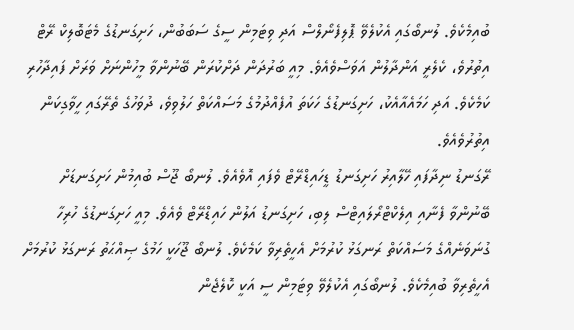ބުއިމެކެވެ. ލުނބޯގައި އެކުލެވޭ ޕޮލިފެނޯލްސް އަދި ވިޓަމިން ސީގެ ސަބަބުން، ހަށިގަނޑުގެ މެޓަބޮލިކް ރޭޓް އިތުރުވެ، ކެލެރީ އަންދާލުން އަވަސްވެއެވެ. މިއީ ބަރުދަން ދަށްކުރަން ބޭނުންވާ މީހުންނަށް ވަރަށް ފައިދާހުރި ކަމެކެވެ. އަދި ހަމައެއާއެކު، ހަށިގަނޑުގެ ހަކަތަ އުފެއްދުމުގެ މަސައްކަތް ހަލުވިވެ، ދުވަހުގެ ތެރޭގައި ހީވާގިކަން އިތުރުވެއެވެ.
ރޭގަނޑު ނިދާފައި ހޭލާއިރު ހަށިގަނޑު ޑީހައިޑްރޭޓް ވެފައި އޮވެއެވެ. ލުނބޯ ޖޫސް ބުއިމުން ހަށިގަނޑަށް ބޭނުންވާ ފެނާއި އިލެކްޓްރޯލައިޓްސް ލިބި، ހަށިގަނޑު އަލުން ހައިޑްރޭޓް ވެއެވެ. މިއީ ހަށިގަނޑުގެ ހުރިހާ ގުނަވަނެއްގެ މަސައްކަތް ރަނގަޅު ކުރުމަށް އެހީތެރިވާ ކަމެކެވެ. ލުނބޯ ޖޫހަކީ ހަމުގެ ޞިއްޙަތު ރަނގަޅު ކުރުމަށް އެހީތެރިވާ ބުއިމެކެވެ. ލުނބޯގައި އެކުލެވޭ ވިޓަމިން ސީ އަކީ ކޮލެޖެން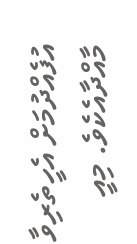އުފެއްދުމަށް އެހީތެރިވާ މާއްދާއެކެވެ. މިއީ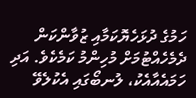ހަމުގެ ދުޅަހެޔޮކަމާއި ޒުވާންކަން ދެމެހެއްޓުމަށް މުހިންމު ކަމެކެވެ. އަދި ހަމައެއާއެކު، ލުނބޯގައި އެކުލެވޭ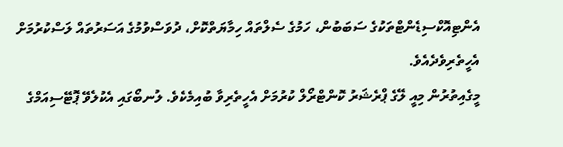އެންޓިއޮކްސިޑެންޓްތަކުގެ ސަބަބުން، ހަމުގެ ސެލްތައް ހިމާޔަތްކޮށް، ދުވަސްވުމުގެ އަސަރުތައް ލަސްކުރުމަށް އެހީތެރިވެދެއެވެ.
މީގެއިތުރުން މިއީ ލޭގެ ޕްރެޝަރު ކޮންޓްރޯލް ކުރުމަށް އެހީތެރިވާ ބުއިމެކެވެ. ލުނބޯގައި އެކުލެވޭ ޕޮޓޭސިއަމްގެ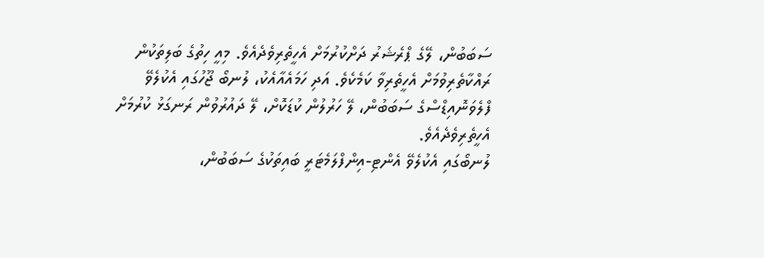ސަބަބުން، ލޭގެ ޕްރެޝަރު ދަށްކުރުމަށް އެހީތެރިވެދެއެވެ. މިއީ ހިތުގެ ބަލިތަކުން ރައްކާތެރިވުމަށް އެހީތެރިވާ ކަމެކެވެ. އަދި ހަމައެއާއެކު، ލުނބޯ ޖޫހުގައި އެކުލެވޭ ފްލެވަނޮއިޑްސްގެ ސަބަބުން، ލޭ ހަރުލުން ކުޑަކޮށް، ލޭ ދައުރުވުން ރަނގަޅު ކުރުމަށް އެހީތެރިވެދެއެވެ.
ލުނބޯގައި އެކުލެވޭ އެންޓި-އިންފްލަމެޓަރީ ބައިތަކުގެ ސަބަބުން،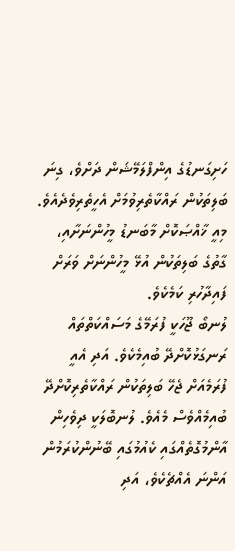ހަށިގަނޑުގެ އިންފްލަމޭޝަން ދަށްވެ، ގިނަ ބަލިތަކުން ރައްކާތެރިވުމަށް އެހީތެރިވެދެއެވެ. މިއީ ޚާއްޞަކޮށް މާބަނޑު މީހުންނަށާއި، ގާތުގެ ބަލިތަކުން އުޅޭ މީހުންނަށް ވަރަށް ފައިދާހުރި ކަމެކެވެ.
ލުނބޯ ޖޫހަކީ ފުރަމޭގެ މަސައްކަތްތައް ރަނގަޅުކޮށްދޭ ބުއިމެކެވެ. އަދި އެއީ ފުރަމެއަށް ޖެހޭ ބަލިތަކުން ރައްކާތެރިކޮށްދޭ ބުއިމެއްވެސް މެއެވެ. ލުނބޮލަކީ ދިވެހިން އާންމުގޮތެއްގައި ކެއުމުގައި ބޭނުންކުރަމުން އަންނަ އެއްޗެކެވެ، އަދި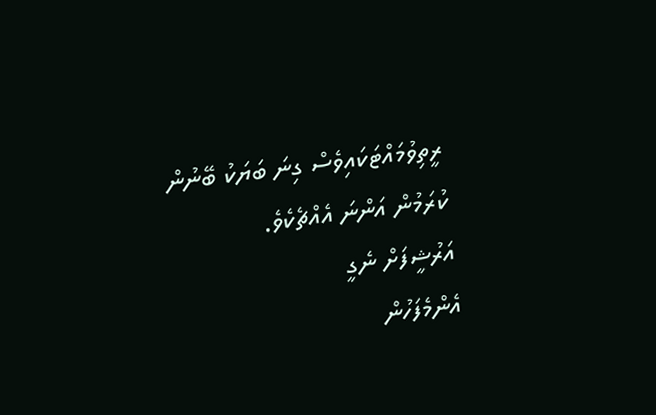ރީތިވުމައްޓަކައިވެސް ގިނަ ބަޔަކު ބޭނުން ކުރަމުން އަންނަ އެއްޗެކެވެ.
އަރުޝީފަށް ނެގީ
އެންމެފަހުން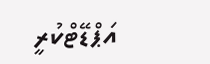އަޕްޑޭޓްކުރީ